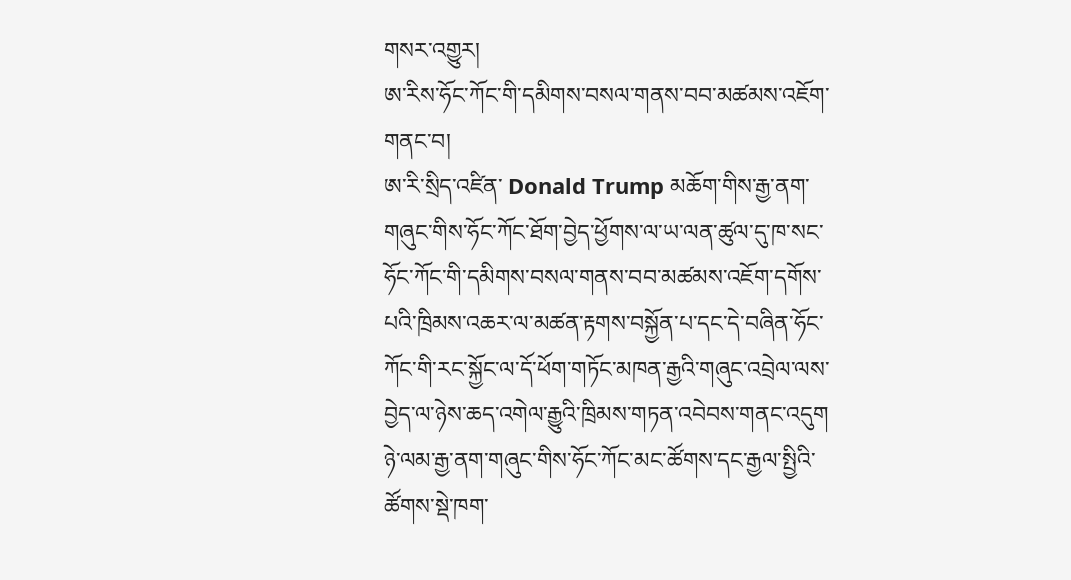གསར་འགྱུར།
ཨ་རིས་ཧོང་ཀོང་གི་དམིགས་བསལ་གནས་བབ་མཚམས་འཇོག་གནང་བ།
ཨ་རི་སྲིད་འཛིན་ Donald Trump མཆོག་གིས་རྒྱ་ནག་གཞུང་གིས་ཧོང་ཀོང་ཐོག་བྱེད་ཕྱོགས་ལ་ཡ་ལན་ཚུལ་དུ་ཁ་སང་ཧོང་ཀོང་གི་དམིགས་བསལ་གནས་བབ་མཚམས་འཇོག་དགོས་པའི་ཁྲིམས་འཆར་ལ་མཚན་རྟགས་བསྐྱོན་པ་དང་དེ་བཞིན་ཧོང་ཀོང་གི་རང་སྐྱོང་ལ་དོ་ཕོག་གཏོང་མཁན་རྒྱའི་གཞུང་འབྲེལ་ལས་བྱེད་ལ་ཉེས་ཆད་འགེལ་རྒྱུའི་ཁྲིམས་གཏན་འབེབས་གནང་འདུག ཉེ་ལམ་རྒྱ་ནག་གཞུང་གིས་ཧོང་ཀོང་མང་ཚོགས་དང་རྒྱལ་སྤྱིའི་ཚོགས་སྡེ་ཁག་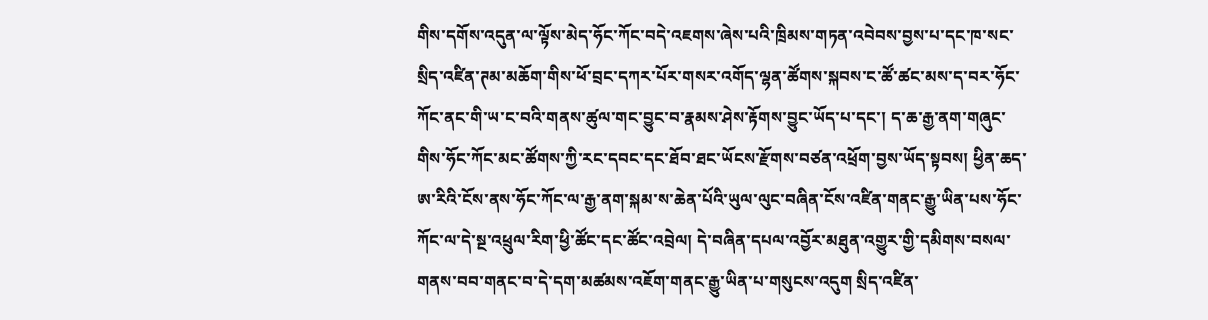གིས་དགོས་འདུན་ལ་ལྟོས་མེད་ཧོང་ཀོང་བདེ་འཇགས་ཞེས་པའི་ཁྲིམས་གཏན་འབེབས་བྱས་པ་དང་ཁ་སང་སྲིད་འཛིན་ཊམ་མཆོག་གིས་ཕོ་བྲང་དཀར་པོར་གསར་འགོད་ལྷན་ཚོགས་སྐབས་ང་ཚོ་ཚང་མས་ད་བར་ཧོང་ཀོང་ནང་གི་ཡ་ང་བའི་གནས་ཚུལ་གང་བྱུང་བ་རྣམས་ཤེས་རྟོགས་བྱུང་ཡོད་པ་དང་། ད་ཆ་རྒྱ་ནག་གཞུང་གིས་ཧོང་ཀོང་མང་ཚོགས་ཀྱི་རང་དབང་དང་ཐོབ་ཐང་ཡོངས་རྫོགས་བཙན་འཕྲོག་བྱས་ཡོད་སྟབས། ཕྱིན་ཆད་ཨ་རིའི་ངོས་ནས་ཧོང་ཀོང་ལ་རྒྱ་ནག་སྐམ་ས་ཆེན་པོའི་ཡུལ་ལུང་བཞིན་ངོས་འཛིན་གནང་རྒྱུ་ཡིན་པས་ཧོང་ཀོང་ལ་དེ་སྔ་འཕྲུལ་རིག་ཕྱི་ཚོང་དང་ཚོང་འབྲེལ། དེ་བཞིན་དཔལ་འབྱོར་མཐུན་འགྱུར་གྱི་དམིགས་བསལ་གནས་བབ་གནང་བ་དེ་དག་མཚམས་འཇོག་གནང་རྒྱུ་ཡིན་པ་གསུངས་འདུག སྲིད་འཛིན་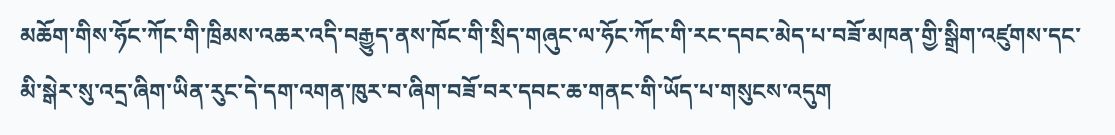མཆོག་གིས་ཧོང་ཀོང་གི་ཁྲིམས་འཆར་འདི་བརྒྱུད་ནས་ཁོང་གི་སྲིད་གཞུང་ལ་ཧོང་ཀོང་གི་རང་དབང་མེད་པ་བཟོ་མཁན་གྱི་སྒྲིག་འཛུགས་དང་མི་སྒེར་སུ་འདྲ་ཞིག་ཡིན་རུང་དེ་དག་འགན་ཁུར་བ་ཞིག་བཟོ་བར་དབང་ཆ་གནང་གི་ཡོད་པ་གསུངས་འདུག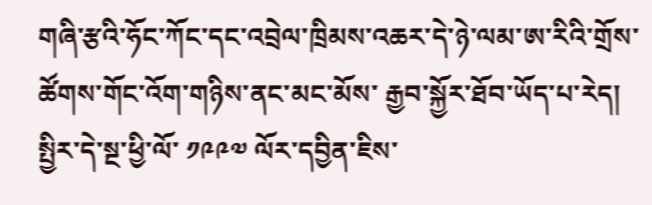གཞི་རྩའི་ཧོང་ཀོང་དང་འབྲེལ་ཁྲིམས་འཆར་དེ་ཉེ་ལམ་ཨ་རིའི་གྲོས་ཚོགས་གོང་འོག་གཉིས་ནང་མང་མོས་ རྒྱབ་སྐྱོར་ཐོབ་ཡོད་པ་རེད། སྤྱིར་དེ་སྔ་ཕྱི་ལོ་ ༡༩༩༧ ལོར་དབྱིན་ཇིས་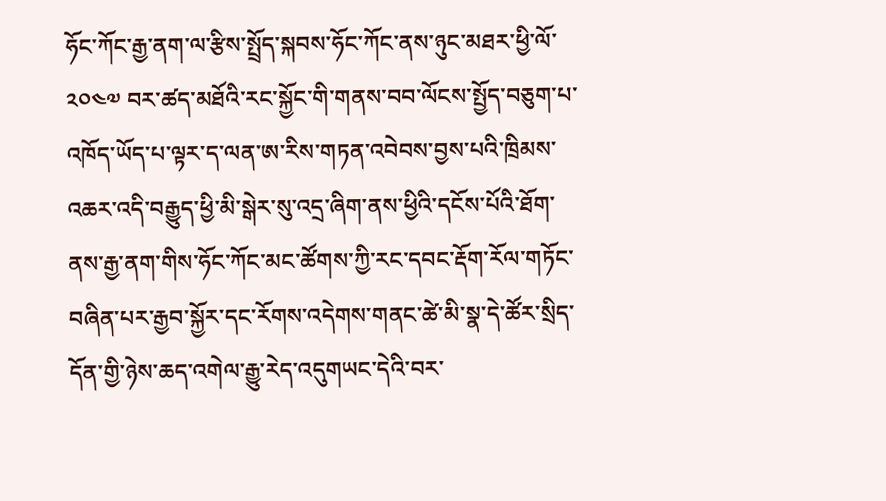ཧོང་ཀོང་རྒྱ་ནག་ལ་རྩིས་སྤྲོད་སྐབས་ཧོང་ཀོང་ནས་ཉུང་མཐར་ཕྱི་ལོ་ ༢༠༤༧ བར་ཚད་མཐོའི་རང་སྐྱོང་གི་གནས་བབ་ལོངས་སྤྱོད་བཅུག་པ་འཁོད་ཡོད་པ་ལྟར་ད་ལན་ཨ་རིས་གཏན་འབེབས་བྱས་པའི་ཁྲིམས་འཆར་འདི་བརྒྱུད་ཕྱི་མི་སྒེར་སུ་འདྲ་ཞིག་ནས་ཕྱིའི་དངོས་པོའི་ཐོག་ནས་རྒྱ་ནག་གིས་ཧོང་ཀོང་མང་ཚོགས་ཀྱི་རང་དབང་རྡོག་རོལ་གཏོང་བཞིན་པར་རྒྱབ་སྐྱོར་དང་རོགས་འདེགས་གནང་ཚེ་མི་སྣ་དེ་ཚོར་སྲིད་དོན་གྱི་ཉེས་ཆད་འགེལ་རྒྱུ་རེད་འདུགཡང་དེའི་བར་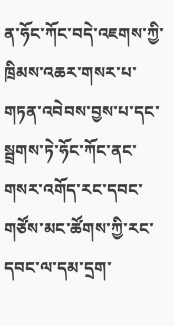ན་ཧོང་ཀོང་བདེ་འཇགས་ཀྱི་ཁྲིམས་འཆར་གསར་པ་གཏན་འབེབས་བྱས་པ་དང་སྦྲགས་ཏེ་ཧོང་ཀོང་ནང་གསར་འགོད་རང་དབང་གཙོས་མང་ཚོགས་ཀྱི་རང་དབང་ལ་དམ་དྲག་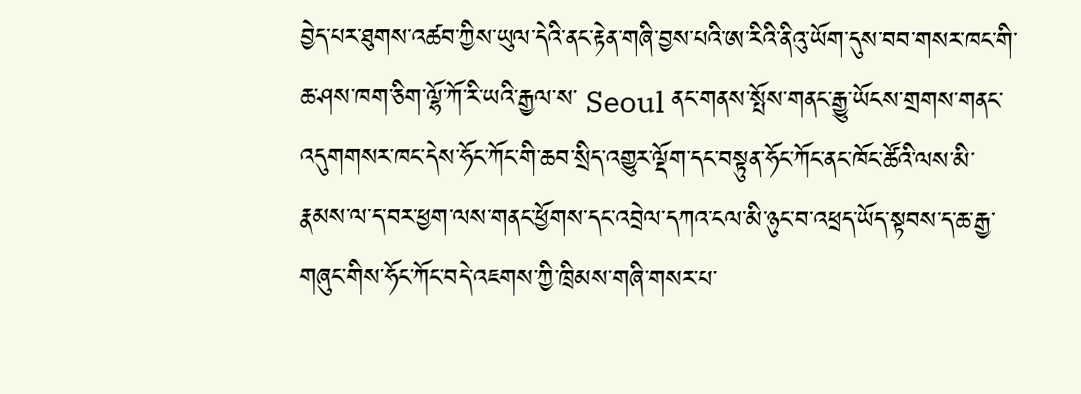བྱེད་པར་ཐུགས་འཚབ་ཀྱིས་ཡུལ་དེའི་ནང་རྟེན་གཞི་བྱས་པའི་ཨ་རིའི་ནིའུ་ཡོག་དུས་བབ་གསར་ཁང་གི་ཆ་ཤས་ཁག་ཅིག་ལྷོ་ཀོ་རི་ཡའི་རྒྱལ་ས་ Seoul ནང་གནས་སྤོས་གནང་རྒྱུ་ཡོངས་གྲགས་གནང་འདུགགསར་ཁང་དེས་ཧོང་ཀོང་གི་ཆབ་སྲིད་འགྱུར་ལྡོག་དང་བསྟུན་ཧོང་ཀོང་ནང་ཁོང་ཚོའི་ལས་མི་རྣམས་ལ་ད་བར་ཕྱག་ལས་གནང་ཕྱོགས་དང་འབྲེལ་དཀའ་ངལ་མི་ཉུང་བ་འཕྲད་ཡོད་སྟབས་ད་ཆ་རྒྱ་གཞུང་གིས་ཧོང་ཀོང་བདེ་འཇགས་ཀྱི་ཁྲིམས་གཞི་གསར་པ་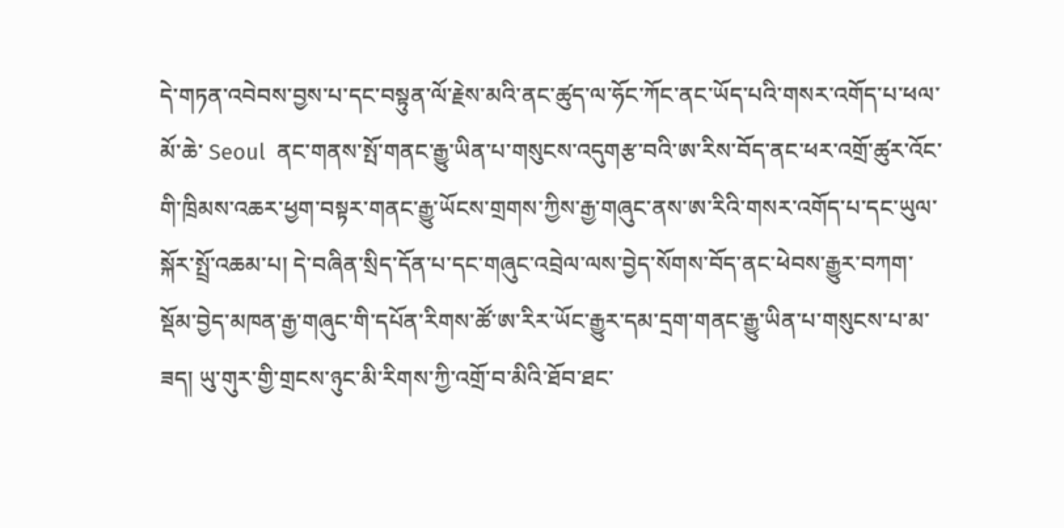དེ་གཏན་འབེབས་བྱས་པ་དང་བསྟུན་ལོ་རྗེས་མའི་ནང་ཚུད་ལ་ཧོང་ཀོང་ནང་ཡོད་པའི་གསར་འགོད་པ་ཕལ་མོ་ཆེ་ Seoul  ནང་གནས་སྤོ་གནང་རྒྱུ་ཡིན་པ་གསུངས་འདུགརྩ་བའི་ཨ་རིས་བོད་ནང་ཕར་འགྲོ་ཚུར་འོང་གི་ཁྲིམས་འཆར་ཕྱག་བསྟར་གནང་རྒྱུ་ཡོངས་གྲགས་ཀྱིས་རྒྱ་གཞུང་ནས་ཨ་རིའི་གསར་འགོད་པ་དང་ཡུལ་སྐོར་སྤྲོ་འཆམ་པ། དེ་བཞིན་སྲིད་དོན་པ་དང་གཞུང་འབྲེལ་ལས་བྱེད་སོགས་བོད་ནང་ཕེབས་རྒྱུར་བཀག་སྡོམ་བྱེད་མཁན་རྒྱ་གཞུང་གི་དཔོན་རིགས་ཚོ་ཨ་རིར་ཡོང་རྒྱུར་དམ་དྲག་གནང་རྒྱུ་ཡིན་པ་གསུངས་པ་མ་ཟད། ཡུ་གུར་གྱི་གྲངས་ཉུང་མི་རིགས་ཀྱི་འགྲོ་བ་མིའི་ཐོབ་ཐང་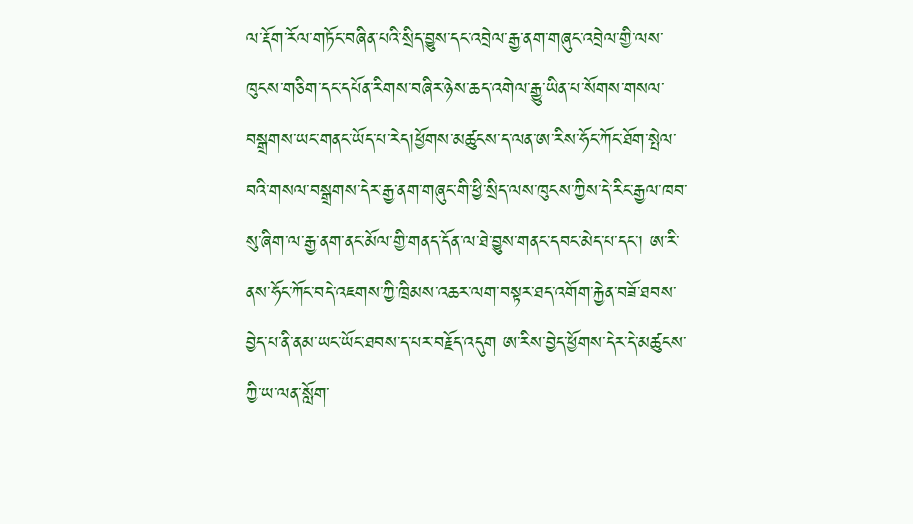ལ་རྡོག་རོལ་གཏོང་བཞིན་པའི་སྲིད་བྱུས་དང་འབྲེལ་རྒྱ་ནག་གཞུང་འབྲེལ་གྱི་ལས་ཁུངས་གཅིག་དང་དཔོན་རིགས་བཞིར་ཉེས་ཆད་འགེལ་རྒྱུ་ཡིན་པ་སོགས་གསལ་བསྒྲགས་ཡང་གནང་ཡོད་པ་རེད།ཕྱོགས་མཚུངས་ད་ལན་ཨ་རིས་ཧོང་ཀོང་ཐོག་སྤེལ་བའི་གསལ་བསྒྲགས་དེར་རྒྱ་ནག་གཞུང་གི་ཕྱི་སྲིད་ལས་ཁུངས་ཀྱིས་དེ་རིང་རྒྱལ་ཁབ་སུ་ཞིག་ལ་རྒྱ་ནག་ནང་མོལ་གྱི་གནད་དོན་ལ་ཐེ་བྱུས་གནང་དབང་མེད་པ་དང་། ཨ་རི་ནས་ཧོང་ཀོང་བདེ་འཇགས་ཀྱི་ཁྲིམས་འཆར་ལག་བསྟར་ཐད་འགོག་རྐྱེན་བཟོ་ཐབས་བྱེད་པ་ནི་ནམ་ཡང་ཡོང་ཐབས་ད་པར་བརྗོད་འདུག ཨ་རིས་བྱེད་ཕྱོགས་དེར་དེ་མཚུངས་ཀྱི་ཡ་ལན་སློག་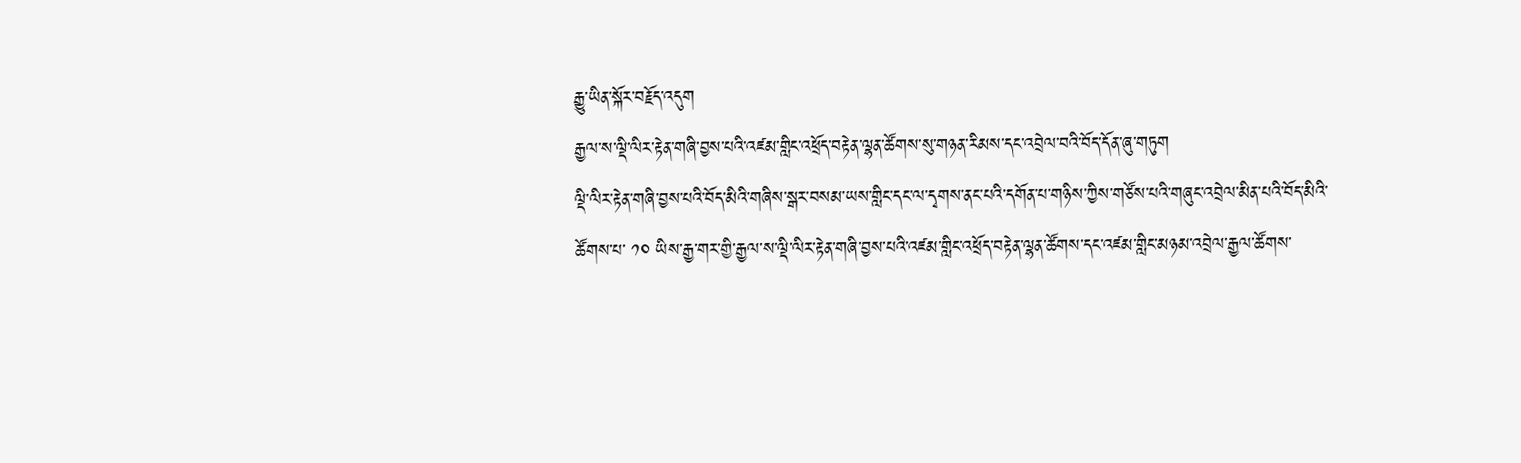རྒྱུ་ཡིན་སྐོར་བརྗོད་འདུག
རྒྱལ་ས་ལྡི་ལིར་རྟེན་གཞི་བྱས་པའི་འཛམ་གླིང་འཕྲོད་བརྟེན་ལྷན་ཚོགས་སུ་གཉན་རིམས་དང་འབྲེལ་བའི་བོད་དོན་ཞུ་གཏུག
ལྡི་ལིར་རྟེན་གཞི་བྱས་པའི་བོད་མིའི་གཞིས་སྒར་བསམ་ཡས་གླིང་དང་ལ་དྭགས་ནང་པའི་དགོན་པ་གཉིས་ཀྱིས་གཙོས་པའི་གཞུང་འབྲེལ་མིན་པའི་བོད་མིའི་ཚོགས་པ་ ༡༠ ཡིས་རྒྱ་གར་གྱི་རྒྱལ་ས་ལྡི་ལིར་རྟེན་གཞི་བྱས་པའི་འཛམ་གླིང་འཕྲོད་བརྟེན་ལྷན་ཚོགས་དང་འཛམ་གླིང་མཉམ་འབྲེལ་རྒྱལ་ཚོགས་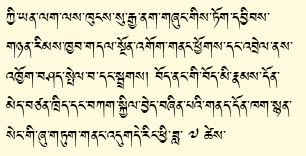ཀྱི་ཡན་ལག་ལས་ཁུངས་སུ་རྒྱ་ནག་གཞུང་གིས་ཏོག་དབྱིབས་གཉན་རིམས་ཁྱབ་གདལ་སྔོན་འགོག་གནང་ཕྱོགས་དང་འབྲེལ་ནས་འཁྱོག་བཤད་སྤེལ་བ་དང་སྦྲགས། བོད་ནང་གི་བོད་མི་རྣམས་དོན་མེད་བཙན་ཁྲིད་དང་བཀག་སྐྱིལ་བྱེད་བཞིན་པའི་གནད་དོན་ཁག་སྙན་སེང་གི་ཞུ་གཏུག་གནང་འདུགདེ་རིང་ཕྱི་ཟླ་ ༧ ཚེས་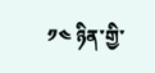༡༤ ཉིན་གྱི་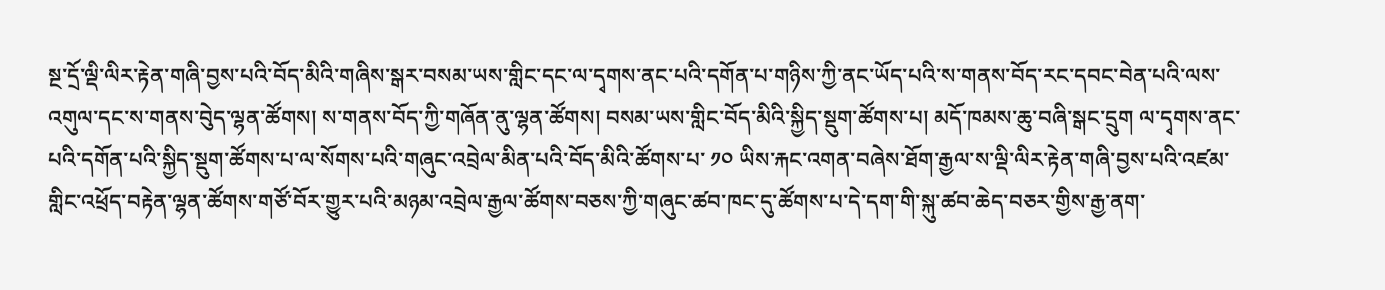སྔ་དྲོ་ལྡི་ལིར་རྟེན་གཞི་བྱས་པའི་བོད་མིའི་གཞིས་སྒར་བསམ་ཡས་གླིང་དང་ལ་དྭགས་ནང་པའི་དགོན་པ་གཉིས་ཀྱི་ནང་ཡོད་པའི་ས་གནས་བོད་རང་དབང་བེན་པའི་ལས་འགུལ་དང་ས་གནས་བེུད་ལྷན་ཚོགས། ས་གནས་བོད་ཀྱི་གཞོན་ནུ་ལྷན་ཚོགས། བསམ་ཡས་གླིང་བོད་མིའི་སྐྱིད་སྡུག་ཚོགས་པ། མདོ་ཁམས་ཆུ་བཞི་སྒང་དྲུག ལ་དྭགས་ནང་པའི་དགོན་པའི་སྐྱིད་སྡུག་ཚོགས་པ་ལ་སོགས་པའི་གཞུང་འབྲེལ་མིན་པའི་བོད་མིའི་ཚོགས་པ་ ༡༠ ཡིས་རྐང་འགན་བཞེས་ཐོག་རྒྱལ་ས་ལྡི་ལིར་རྟེན་གཞི་བྱས་པའི་འཛམ་གླིང་འཕྲོད་བརྟེན་ལྷན་ཚོགས་གཙོ་བོར་གྱུར་པའི་མཉམ་འབྲེལ་རྒྱལ་ཚོགས་བཅས་ཀྱི་གཞུང་ཚབ་ཁང་དུ་ཚོགས་པ་དེ་དག་གི་སྐུ་ཚབ་ཆེད་བཅར་གྱིས་རྒྱ་ནག་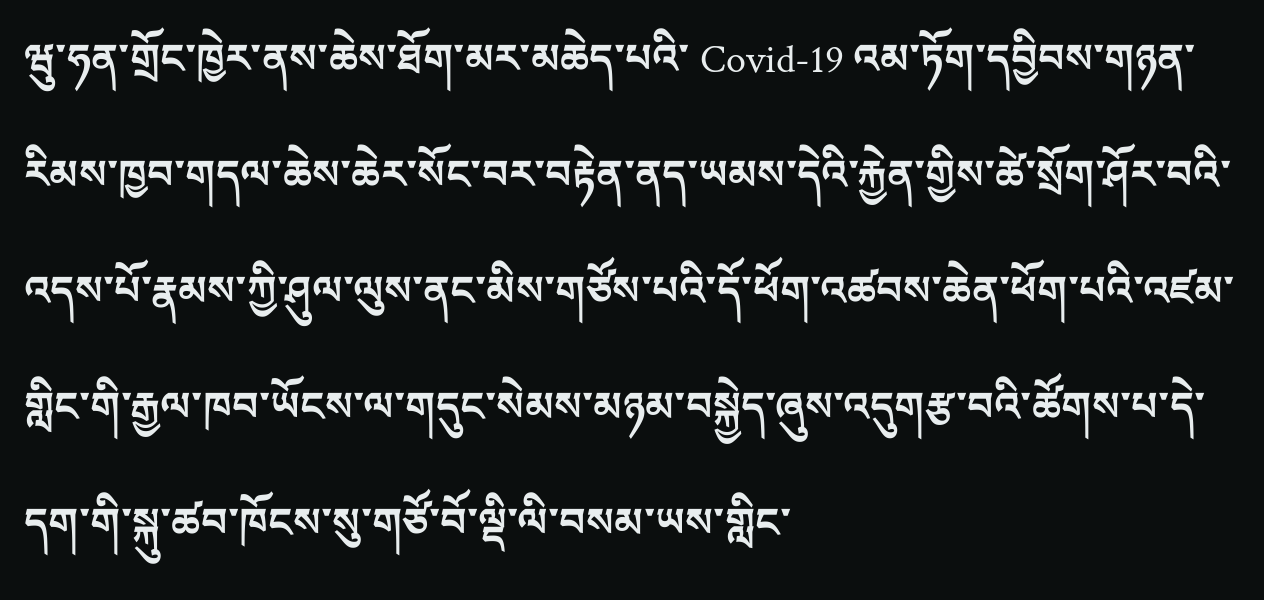ཝུ་ཧན་གྲོང་ཁྱེར་ནས་ཆེས་ཐོག་མར་མཆེད་པའི་ Covid-19 འམ་ཏོག་དབྱིབས་གཉན་རིམས་ཁྱབ་གདལ་ཆེས་ཆེར་སོང་བར་བརྟེན་ནད་ཡམས་དེའི་རྐྱེན་གྱིས་ཚེ་སྲོག་ཤོར་བའི་འདས་པོ་རྣམས་ཀྱི་ཤུལ་ལུས་ནང་མིས་གཙོས་པའི་དོ་ཕོག་འཚབས་ཆེན་ཕོག་པའི་འཛམ་གླིང་གི་རྒྱལ་ཁབ་ཡོངས་ལ་གདུང་སེམས་མཉམ་བསྐྱེད་ཞུས་འདུགརྩ་བའི་ཚོགས་པ་དེ་དག་གི་སྐུ་ཚབ་ཁོངས་སུ་གཙོ་བོ་ལྡི་ལི་བསམ་ཡས་གླིང་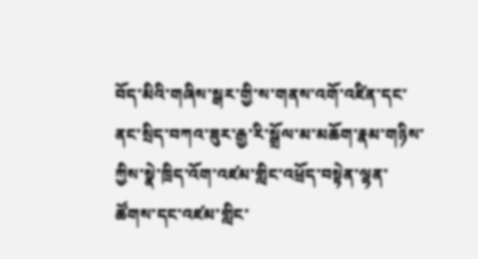བོད་མིའི་གཞིས་སྒར་གྱི་ས་གནས་འགོ་འཛིན་དང་ནང་སྲིད་བཀའ་ཟུར་རྒྱ་རི་སྒྲོལ་མ་མཆོག་རྣམ་གཉིས་ཀྱིས་སྣེ་ཁྲིད་འོག་འཛམ་གླིང་འཕྲོད་བསྟེན་ལྷན་ཚོགས་དང་འཛམ་གླིང་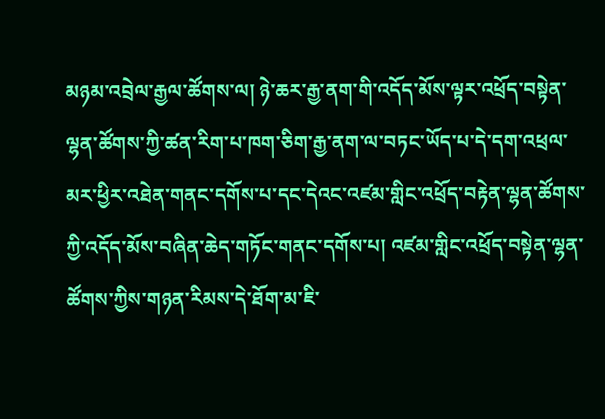མཉམ་འབྲེལ་རྒྱལ་ཚོགས་ལ། ཉེ་ཆར་རྒྱ་ནག་གི་འདོད་མོས་ལྟར་འཕྲོད་བསྟེན་ལྷན་ཚོགས་ཀྱི་ཚན་རིག་པ་ཁག་ཅིག་རྒྱ་ནག་ལ་བཏང་ཡོད་པ་དེ་དག་འཕྲལ་མར་ཕྱིར་འཐེན་གནང་དགོས་པ་དང་དེའང་འཛམ་གླིང་འཕྲོད་བརྟེན་ལྷན་ཚོགས་ཀྱི་འདོད་མོས་བཞིན་ཆེད་གཏོང་གནང་དགོས་པ། འཛམ་གླིང་འཕྲོད་བསྟེན་ལྷན་ཚོགས་ཀྱིས་གཉན་རིམས་དེ་ཐོག་མ་ཇི་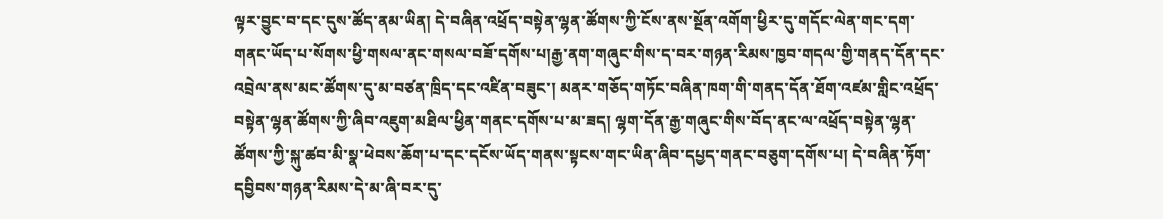ལྟར་བྱུང་བ་དང་དུས་ཚོད་ནམ་ཡིན། དེ་བཞིན་འཕྲོད་བསྟེན་ལྷན་ཚོགས་ཀྱི་ངོས་ནས་སྔོན་འགོག་ཕྱིར་དུ་གདོང་ལེན་གང་དག་གནང་ཡོད་པ་སོགས་ཕྱི་གསལ་ནང་གསལ་བཟོ་དགོས་པ།རྒྱ་ནག་གཞུང་གིས་ད་བར་གཉན་རིམས་ཁྱབ་གདལ་གྱི་གནད་དོན་དང་འབྲེལ་ནས་མང་ཚོགས་དུ་མ་བཙན་ཁྲིད་དང་འཛིན་བཟུང་། མནར་གཅོད་གཏོང་བཞིན་ཁག་གི་གནད་དོན་ཐོག་འཛམ་གླིང་འཕྲོད་བསྟེན་ལྷན་ཚོགས་ཀྱི་ཞིབ་འཇུག་མཐིལ་ཕྱིན་གནང་དགོས་པ་མ་ཟད། ལྷག་དོན་རྒྱ་གཞུང་གིས་བོད་ནང་ལ་འཕྲོད་བསྟེན་ལྷན་ཚོགས་ཀྱི་སྐུ་ཚབ་མི་སྣ་ཕེབས་ཆོག་པ་དང་དངོས་ཡོད་གནས་སྟངས་གང་ཡིན་ཞིབ་དཔྱད་གནང་བཅུག་དགོས་པ། དེ་བཞིན་ཏོག་དབྱིབས་གཉན་རིམས་དེ་མ་ཞི་བར་དུ་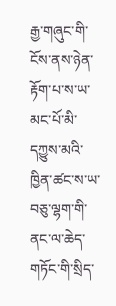རྒྱ་གཞུང་གི་ངོས་ནས་ཉེན་རྟོག་པ་ས་ཡ་མང་པོ་མི་དཀྱུས་མའི་ཁྱིན་ཚང་ས་ཡ་བཅུ་ལྷག་གི་ནང་ལ་ཆེད་གཏོང་གི་སྲིད་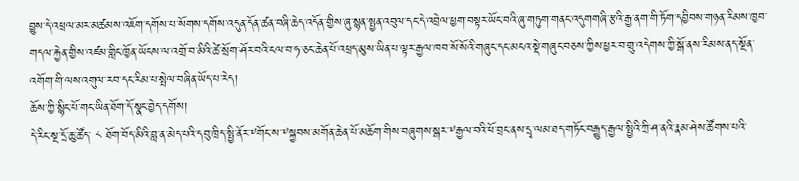བྱུས་དེ་འཕྲལ་མར་མཚམས་འཇོག་དགོས་པ་སོགས་དགོས་འདུན་དོན་ཚན་བཞི་ཆེད་འདོན་གྱིས་ཞུ་སྙན་སྤྱན་འབུལ་དང་དེ་འབྲེལ་ཕྱག་བསྟར་ཡོང་བའི་ཞུ་གཏུག་གནང་འདུགགཞི་རྩའི་རྒྱ་ནག་གི་ཏོག་དབྱིབས་གཉན་རིམས་ཁྱབ་གདལ་རྐྱེན་གྱིས་འཛམ་གླིང་ཁྱོན་ཡོངས་ལ་འགྲོ་བ་མིའི་ཚེ་སྲོག་ཤོར་བའི་ངལ་བ་ཧ་ཅང་ཆེན་པོ་འཕྲད་མུས་ཡིན་པ་ལྟར་རྒྱལ་ཁབ་སོ་སོའི་གཞུང་དང་མངའ་སྡེ་གཞུང་བཅས་ཀྱིས་ཕྱར་བ་གྲུ་འདེགས་ཀྱི་སྒོ་ནས་རིམས་ནད་སྔོན་འགོག་གི་ལས་འགུལ་རབ་དང་རིམ་པ་སྤེལ་བཞིན་ཡོད་པ་རེད།
ཆོས་ཀྱི་སྙིང་པོ་གང་ཡིན་ཐོག་དོ་སྣང་བྱེད་དགོས།
དེ་རིང་སྔ་དྲོ་ཆུ་ཚོད་ ༨ ཐོག་བོད་མིའི་བླ་ན་མེད་པའི་དབུ་ཁྲིད་སྤྱི་ནོར་༸གོང་ས་༸སྐྱབས་མགོན་ཆེན་པོ་མཆོག་གིས་བཞུགས་སྒར་༸རྒྱལ་བའི་ཕོ་བྲང་ནས་དྲྭ་ལམ་ཐད་གཏོང་བརྒྱུད་རྒྱལ་སྤྱིའི་ཀྲི་ཤ་ནའི་རྣམ་ཤེས་ཚོགས་པའི་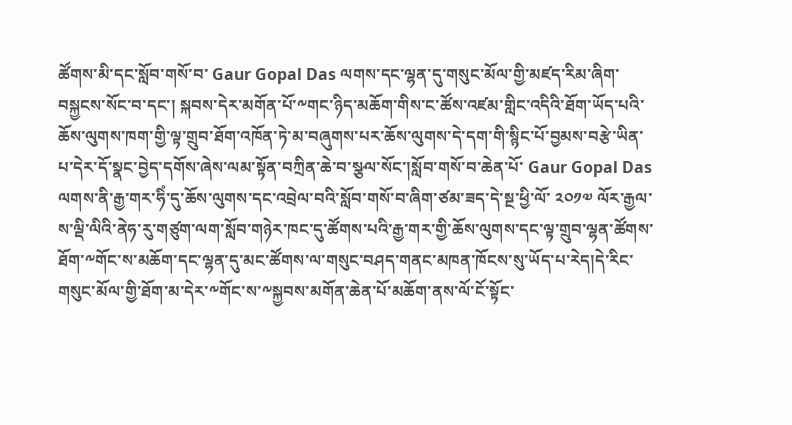ཚོགས་མི་དང་སློབ་གསོ་བ་ Gaur Gopal Das ལགས་དང་ལྷན་དུ་གསུང་མོལ་གྱི་མཛད་རིམ་ཞིག་བསྐྱངས་སོང་བ་དང་། སྐབས་དེར་མགོན་པོ་༸གང་ཉིད་མཆོག་གིས་ང་ཚོས་འཛམ་གླིང་འདིའི་ཐོག་ཡོད་པའི་ཆོས་ལུགས་ཁག་གྱི་ལྟ་གྲུབ་ཐོག་འཁོན་ཏེ་མ་བཞུགས་པར་ཆོས་ལུགས་དེ་དག་གི་སྙིང་པོ་བྱམས་བརྩེ་ཡིན་པ་དེར་དོ་སྣང་བྱེད་དགོས་ཞེས་ལམ་སྟོན་བཀྲིན་ཆེ་བ་སྩལ་སོང་།སློབ་གསོ་བ་ཆེན་པོ་ Gaur Gopal Das ལགས་ནི་རྒྱ་གར་ཧིཾ་དུ་ཆོས་ལུགས་དང་འབྲེལ་བའི་སློབ་གསོ་བ་ཞིག་ཙམ་ཟད་དེ་སྔ་ཕྱི་ལོ་ ༢༠༡༧ ལོར་རྒྱལ་ས་ལྡི་ལིའི་ནེཧ་རུ་གཙུག་ལག་སློབ་གཉེར་ཁང་དུ་ཚོགས་པའི་རྒྱ་གར་གྱི་ཆོས་ལུགས་དང་ལྟ་གྲུབ་ལྷན་ཚོགས་ཐོག་༸གོང་ས་མཆོག་དང་ལྷན་དུ་མང་ཚོགས་ལ་གསུང་བཤད་གནང་མཁན་ཁོངས་སུ་ཡོད་པ་རེད།དེ་རིང་གསུང་མོལ་གྱི་ཐོག་མ་དེར་༸གོང་ས་༸སྐྱབས་མགོན་ཆེན་པོ་མཆོག་ནས་ལོ་ངོ་སྟོང་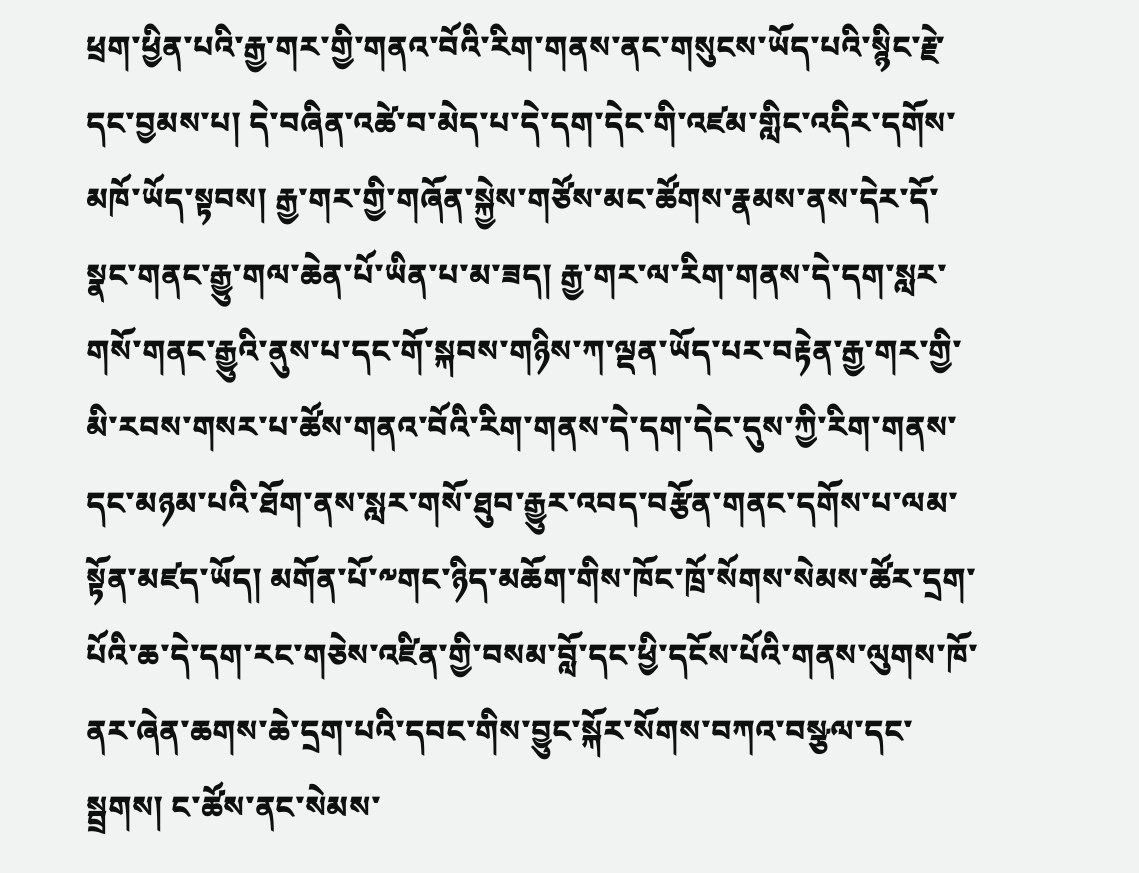ཕྲག་ཕྱིན་པའི་རྒྱ་གར་གྱི་གནའ་བོའི་རིག་གནས་ནང་གསུངས་ཡོད་པའི་སྙིང་རྗེ་དང་བྱམས་པ། དེ་བཞིན་འཚེ་བ་མེད་པ་དེ་དག་དེང་གི་འཛམ་གླིང་འདིར་དགོས་མཁོ་ཡོད་སྟབས། རྒྱ་གར་གྱི་གཞོན་སྐྱེས་གཙོས་མང་ཚོགས་རྣམས་ནས་དེར་དོ་སྣང་གནང་རྒྱུ་གལ་ཆེན་པོ་ཡིན་པ་མ་ཟད། རྒྱ་གར་ལ་རིག་གནས་དེ་དག་སླར་གསོ་གནང་རྒྱུའི་ནུས་པ་དང་གོ་སྐབས་གཉིས་ཀ་ལྡན་ཡོད་པར་བརྟེན་རྒྱ་གར་གྱི་མི་རབས་གསར་པ་ཚོས་གནའ་བོའི་རིག་གནས་དེ་དག་དེང་དུས་ཀྱི་རིག་གནས་དང་མཉམ་པའི་ཐོག་ནས་སླར་གསོ་ཐུབ་རྒྱུར་འབད་བརྩོན་གནང་དགོས་པ་ལམ་སྟོན་མཛད་ཡོད། མགོན་པོ་༸གང་ཉིད་མཆོག་གིས་ཁོང་ཁྲོ་སོགས་སེམས་ཚོར་དྲག་པོའི་ཆ་དེ་དག་རང་གཅེས་འཛིན་གྱི་བསམ་བློ་དང་ཕྱི་དངོས་པོའི་གནས་ལུགས་ཁོ་ནར་ཞེན་ཆགས་ཆེ་དྲག་པའི་དབང་གིས་བྱུང་སྐོར་སོགས་བཀའ་བསྩལ་དང་སྦྲགས། ང་ཚོས་ནང་སེམས་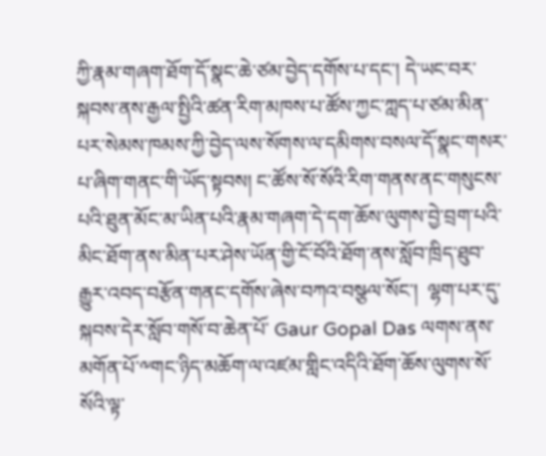ཀྱི་རྣམ་གཞག་ཐོག་དོ་སྣང་ཆེ་ཙམ་བྱེད་དགོས་པ་དང་། དེ་ཡང་བར་སྐབས་ནས་རྒྱལ་སྤྱིའི་ཚན་རིག་མཁས་པ་ཚོས་ཀྱང་ཀླད་པ་ཙམ་མིན་པར་སེམས་ཁམས་ཀྱི་བྱེད་ལས་སོགས་ལ་དམིགས་བསལ་དོ་སྣང་གསར་པ་ཞིག་གནང་གི་ཡོད་སྟབས། ང་ཚོས་སོ་སོའི་རིག་གནས་ནང་གསུངས་པའི་ཐུན་མོང་མ་ཡིན་པའི་རྣམ་གཞག་དེ་དག་ཆོས་ལུགས་བྱེ་བྲག་པའི་མིང་ཐོག་ནས་མིན་པར་ཤེས་ཡོན་གྱི་ངོ་བོའི་ཐོག་ནས་སློབ་ཁྲིད་ཐུབ་རྒྱུར་འབད་བརྩོན་གནང་དགོས་ཞེས་བཀའ་བསྩལ་སོང་།  ལྷག་པར་དུ་སྐབས་དེར་སློབ་གསོ་བ་ཆེན་པོ་ Gaur Gopal Das ལགས་ནས་མགོན་པོ་༸གང་ཉིད་མཆོག་ལ་འཛམ་གླིང་འདིའི་ཐོག་ཆོས་ལུགས་སོ་སོའི་ལྟ་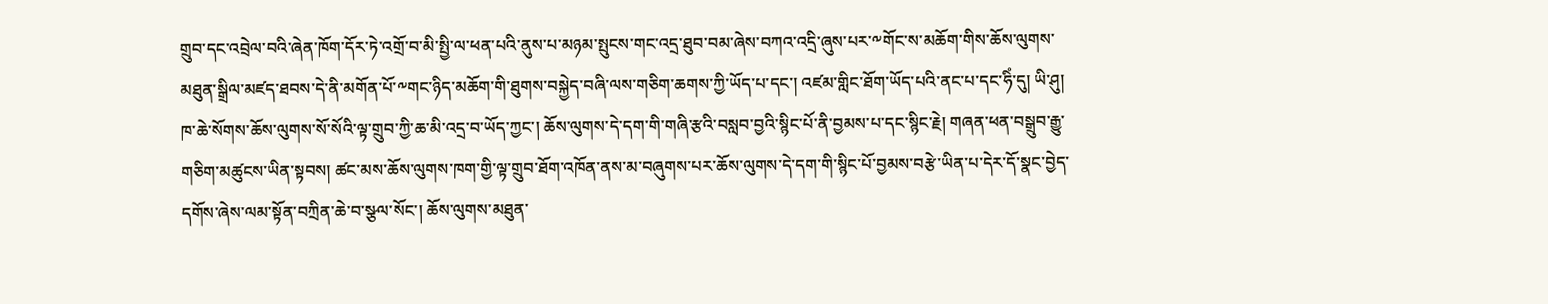གྲུབ་དང་འབྲེལ་བའི་ཞེན་ཁོག་དོར་ཏེ་འགྲོ་བ་མི་སྤྱི་ལ་ཕན་པའི་ནུས་པ་མཉམ་སྤུངས་གང་འདྲ་ཐུབ་བམ་ཞེས་བཀའ་འདྲི་ཞུས་པར་༸གོང་ས་མཆོག་གིས་ཆོས་ལུགས་མཐུན་སྒྲིལ་མཛད་ཐབས་དེ་ནི་མགོན་པོ་༸གང་ཉིད་མཆོག་གི་ཐུགས་བསྐྱེད་བཞི་ལས་གཅིག་ཆགས་ཀྱི་ཡོད་པ་དང་། འཛམ་གླིང་ཐོག་ཡོད་པའི་ནང་པ་དང་ཧིཾ་དུ། ཡི་ཤུ། ཁ་ཆེ་སོགས་ཆོས་ལུགས་སོ་སོའི་ལྟ་གྲུབ་ཀྱི་ཆ་མི་འདྲ་བ་ཡོད་ཀྱང་། ཆོས་ལུགས་དེ་དག་གི་གཞི་རྩའི་བསླབ་བྱའི་སྙིང་པོ་ནི་བྱམས་པ་དང་སྙིང་རྗེ། གཞན་ཕན་བསྒྲུབ་རྒྱུ་གཅིག་མཚུངས་ཡིན་སྟབས། ཚང་མས་ཆོས་ལུགས་ཁག་གྱི་ལྟ་གྲུབ་ཐོག་འཁོན་ནས་མ་བཞུགས་པར་ཆོས་ལུགས་དེ་དག་གི་སྙིང་པོ་བྱམས་བརྩེ་ཡིན་པ་དེར་དོ་སྣང་བྱེད་དགོས་ཞེས་ལམ་སྟོན་བཀྲིན་ཆེ་བ་སྩལ་སོང་། ཆོས་ལུགས་མཐུན་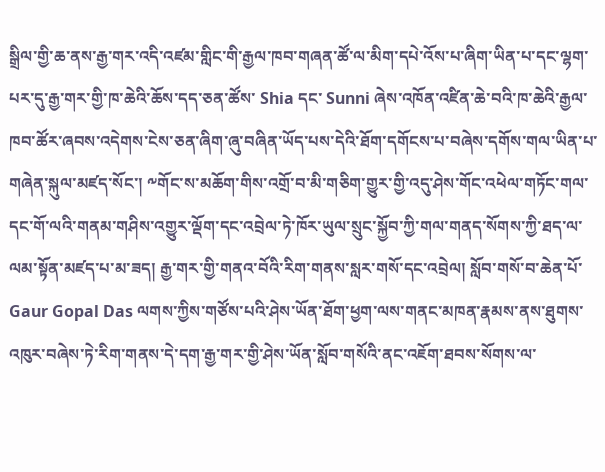སྒྲིལ་གྱི་ཆ་ནས་རྒྱ་གར་འདི་འཛམ་གླིང་གི་རྒྱལ་ཁབ་གཞན་ཚོ་ལ་མིག་དཔེ་འོས་པ་ཞིག་ཡིན་པ་དང་ལྷག་པར་དུ་རྒྱ་གར་གྱི་ཁ་ཆེའི་ཆོས་དད་ཅན་ཚོས་ Shia དང་ Sunni ཞེས་འཁོན་འཛིན་ཆེ་བའི་ཁ་ཆེའི་རྒྱལ་ཁབ་ཚོར་ཞབས་འདེགས་ངེས་ཅན་ཞིག་ཞུ་བཞིན་ཡོད་པས་དེའི་ཐོག་དགོངས་པ་བཞེས་དགོས་གལ་ཡིན་པ་གཞེན་སྐུལ་མཛད་སོང་། ༸གོང་ས་མཆོག་གིས་འགྲོ་བ་མི་གཅིག་གྱུར་གྱི་འདུ་ཤེས་གོང་འཕེལ་གཏོང་གལ་དང་གོ་ལའི་གནམ་གཤིས་འགྱུར་ལྡོག་དང་འབྲེལ་ཏེ་ཁོར་ཡུལ་སྲུང་སྐྱོབ་ཀྱི་གལ་གནད་སོགས་ཀྱི་ཐད་ལ་ལམ་སྟོན་མཛད་པ་མ་ཟད། རྒྱ་གར་གྱི་གནའ་བོའི་རིག་གནས་སླར་གསོ་དང་འབྲེལ། སློབ་གསོ་བ་ཆེན་པོ་ Gaur Gopal Das ལགས་ཀྱིས་གཙོས་པའི་ཤེས་ཡོན་ཐོག་ཕྱག་ལས་གནང་མཁན་རྣམས་ནས་ཐུགས་འཁུར་བཞེས་ཏེ་རིག་གནས་དེ་དག་རྒྱ་གར་གྱི་ཤེས་ཡོན་སློབ་གསོའི་ནང་འཇོག་ཐབས་སོགས་ལ་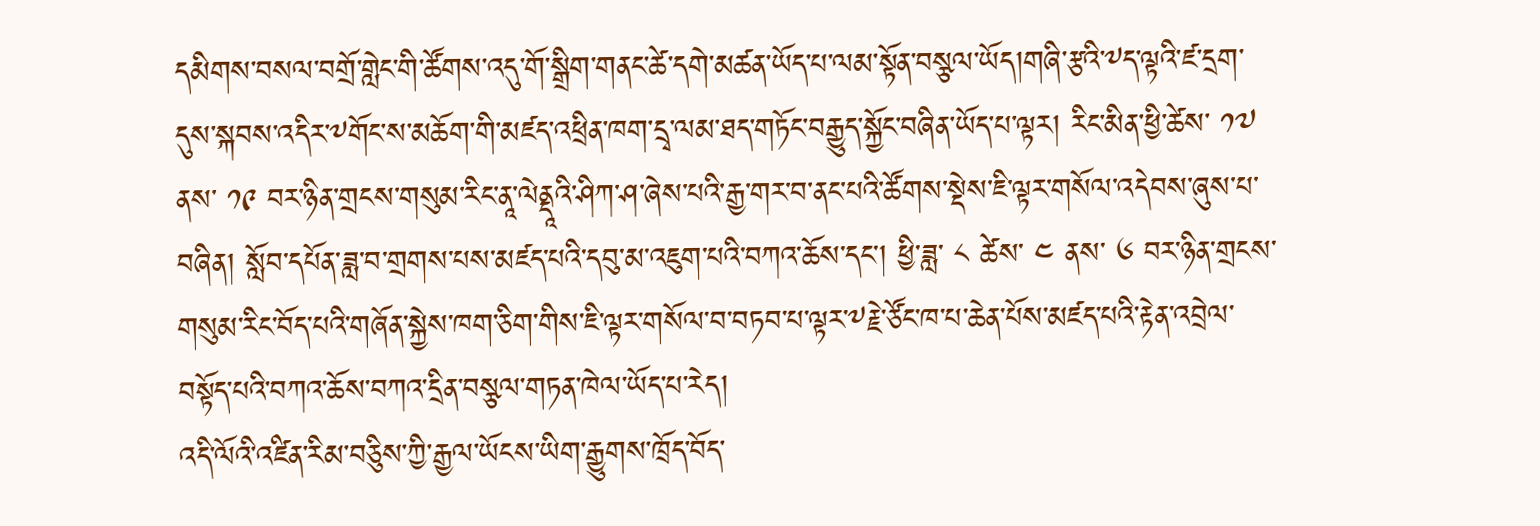དམིགས་བསལ་བགྲོ་གླེང་གི་ཚོགས་འདུ་གོ་སྒྲིག་གནང་ཚེ་དགེ་མཚན་ཡོད་པ་ལམ་སྟོན་བསྩལ་ཡོད།གཞི་རྩའི་༸ད་ལྟའི་ཛ་དྲག་དུས་སྐབས་འདིར་༸གོང་ས་མཆོག་གི་མཛད་འཕྲིན་ཁག་དྲྭ་ལམ་ཐད་གཏོང་བརྒྱུད་སྐྱོང་བཞིན་ཡོད་པ་ལྟར། རིང་མིན་ཕྱི་ཚེས་ ༡༧ ནས་ ༡༩ བར་ཉིན་གྲངས་གསུམ་རིང་ནཱ་ལེནྡཱའི་ཤིཀ་ཤ་ཞེས་པའི་རྒྱ་གར་བ་ནང་པའི་ཚོགས་སྡེས་ཇི་ལྟར་གསོལ་འདེབས་ཞུས་པ་བཞིན། སློབ་དཔོན་ཟླ་བ་གྲགས་པས་མཛད་པའི་དབུ་མ་འཇུག་པའི་བཀའ་ཆོས་དང་། ཕྱི་ཟླ་ ༨ ཚེས་ ༤ ནས་ ༦ བར་ཉིན་གྲངས་གསུམ་རིང་བོད་པའི་གཞོན་སྐྱེས་ཁག་ཅིག་གིས་ཇི་ལྟར་གསོལ་བ་བཏབ་པ་ལྟར་༸རྗེ་ཙོང་ཁ་པ་ཆེན་པོས་མཛད་པའི་རྟེན་འབྲེལ་བསྟོད་པའི་བཀའ་ཆོས་བཀའ་དྲིན་བསྩལ་གཏན་ཁེལ་ཡོད་པ་རེད།
འདི་ལོའི་འཛིན་རིམ་བཅིུས་ཀྱི་རྒྱལ་ཡོངས་ཡིག་རྒྱུགས་ཁྲོད་བོད་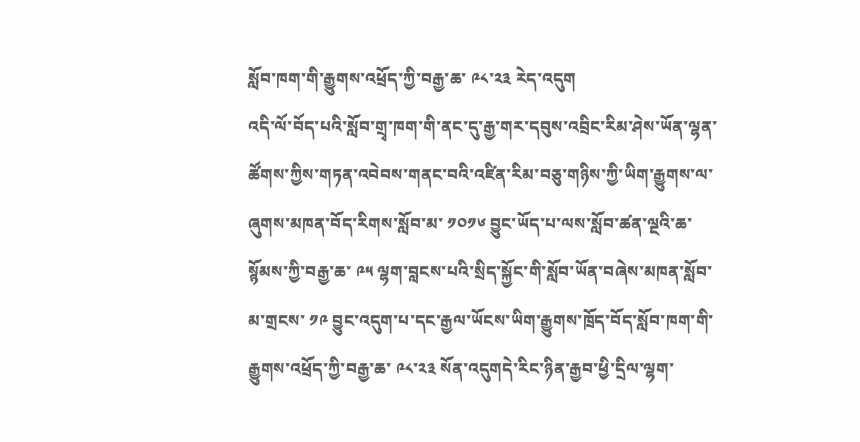སློབ་ཁག་གི་རྒྱུགས་འཕྲོད་ཀྱི་བརྒྱ་ཆ་ ༩༨་༢༣ རེད་འདུག
འདི་ལོ་བོད་པའི་སློབ་གྲྭ་ཁག་གི་ནང་དུ་རྒྱ་གར་དབུས་འབྲིང་རིམ་ཤེས་ཡོན་ལྷན་ཚོགས་ཀྱིས་གཏན་འབེབས་གནང་བའི་འཛིན་རིམ་བཅུ་གཉིས་ཀྱི་ཡིག་རྒྱུགས་ལ་ཞུགས་མཁན་བོད་རིགས་སློབ་མ་ ༡༠༡༦ བྱུང་ཡོད་པ་ལས་སློབ་ཚན་ལྔའི་ཆ་སྙོམས་ཀྱི་བརྒྱ་ཆ་ ༩༥ ལྷག་བླངས་པའི་སྲིད་སྐྱོང་གི་སློབ་ཡོན་བཞེས་མཁན་སློབ་མ་གྲངས་ ༡༩ བྱུང་འདུག་པ་དང་རྒྱལ་ཡོངས་ཡིག་རྒྱུགས་ཁྲོད་བོད་སློབ་ཁག་གི་རྒྱུགས་འཕྲོད་ཀྱི་བརྒྱ་ཆ་ ༩༨་༢༣ སོན་འདུགདེ་རིང་ཉིན་རྒྱབ་ཕྱི་དྲིལ་ལྷག་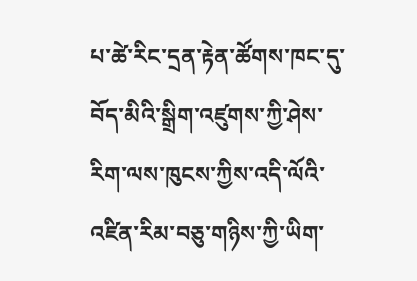པ་ཚེ་རིང་དྲན་རྟེན་ཚོགས་ཁང་དུ་བོད་མིའི་སྒྲིག་འཛུགས་ཀྱི་ཤེས་རིག་ལས་ཁུངས་ཀྱིས་འདི་ལོའི་འཛིན་རིམ་བཅུ་གཉིས་ཀྱི་ཡིག་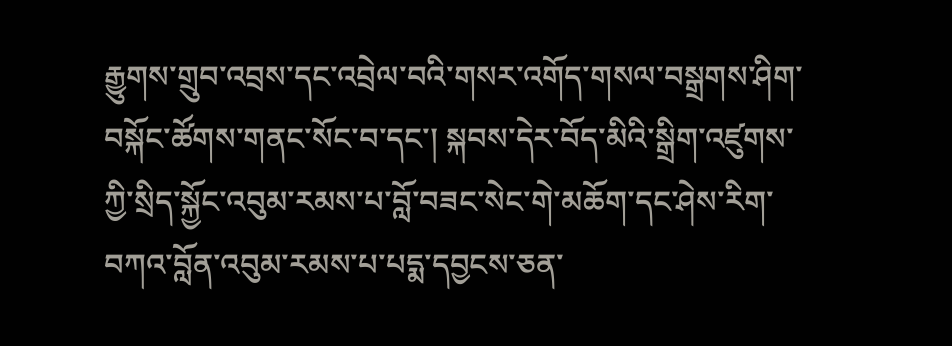རྒྱུགས་གྲུབ་འབྲས་དང་འབྲེལ་བའི་གསར་འགོད་གསལ་བསྒྲགས་ཤིག་བསྐོང་ཚོགས་གནང་སོང་བ་དང་། སྐབས་དེར་བོད་མིའི་སྒྲིག་འཛུགས་ཀྱི་སྲིད་སྐྱོང་འབུམ་རམས་པ་བློ་བཟང་སེང་གེ་མཆོག་དང་ཤེས་རིག་བཀའ་བློན་འབུམ་རམས་པ་པདྨ་དབྱངས་ཅན་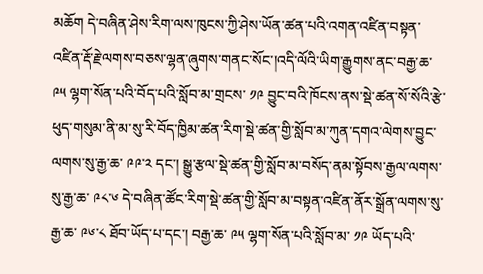མཆོག དེ་བཞིན་ཤེས་རིག་ལས་ཁུངས་ཀྱི་ཤེས་ཡོན་ཚན་པའི་འགན་འཛིན་བསྟན་འཛིན་རྡོ་རྗེ་ལགས་བཅས་ལྷན་ཞུགས་གནང་སོང་།འདི་ལོའི་ཡིག་རྒྱུགས་ནང་བརྒྱ་ཆ་ ༩༥ ལྷག་སོན་པའི་བོད་པའི་སློབ་མ་གྲངས་ ༡༩ བྱུང་བའི་ཁོངས་ནས་སྡེ་ཚན་སོ་སོའི་རྩེ་ཕུད་གསུམ་ནི་མ་སུ་རི་བོད་ཁྱིམ་ཚན་རིག་སྡེ་ཚན་གྱི་སློབ་མ་ཀུན་དགའ་ལེགས་བྱུང་ལགས་སུ་རྒྱ་ཆ་ ༩༩་༢ དང་། སྒྱུ་རྩལ་སྡེ་ཚན་གྱི་སློབ་མ་བསོད་ནམ་སྟོབས་རྒྱལ་ལགས་སུ་རྒྱ་ཆ་ ༩༨་༦ དེ་བཞིན་ཚོང་རིག་སྡེ་ཚན་གྱི་སློབ་མ་བསྟན་འཛིན་ནོར་སྒྲོན་ལགས་སུ་རྒྱ་ཆ་ ༩༦་༨ ཐོབ་ཡོད་པ་དང་། བརྒྱ་ཆ་ ༩༥ ལྷག་སོན་པའི་སློབ་མ་ ༡༩ ཡོད་པའི་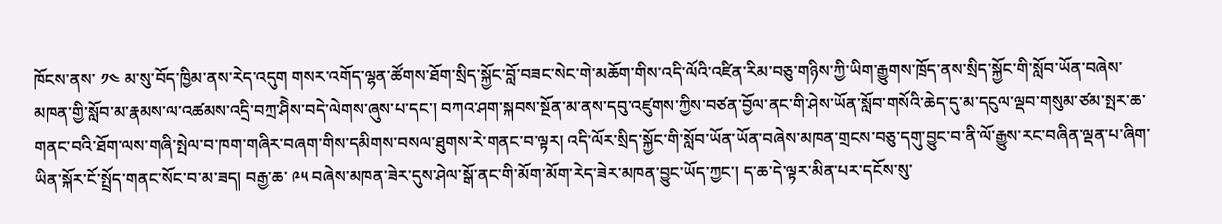ཁོངས་ནས་ ༡༤ མ་སུ་བོད་ཁྱིམ་ནས་རེད་འདུག གསར་འགོད་ལྷན་ཚོགས་ཐོག་སྲིད་སྐྱོང་བློ་བཟང་སེང་གེ་མཆོག་གིས་འདི་ལོའི་འཛིན་རིམ་བཅུ་གཉིས་ཀྱི་ཡིག་རྒྱུགས་ཁྲོད་ནས་སྲིད་སྐྱོང་གི་སློབ་ཡོན་བཞེས་མཁན་གྱི་སློབ་མ་རྣམས་ལ་འཚམས་འདྲི་བཀྲ་ཤིེས་བདེ་ལེགས་ཞུས་པ་དང་། བཀའ་ཤག་སྐབས་སྔོན་མ་ནས་དབུ་འཛུགས་ཀྱིས་བཙན་བྱོལ་ནང་གི་ཤེས་ཡོན་སློབ་གསོའི་ཆེད་དུ་མ་དངུལ་ལྡབ་གསུམ་ཙམ་སྤར་ཆ་གནང་བའི་ཐོག་ལས་གཞི་སྤེལ་བ་ཁག་གཞིར་བཞག་གིས་དམིགས་བསལ་ཐུགས་རེ་གནང་བ་ལྟར། འདི་ལོར་སྲིད་སྐྱོང་གི་སློབ་ཡོན་ཡོན་བཞེས་མཁན་གྲངས་བཅུ་དགུ་བྱུང་བ་ནི་ལོ་རྒྱུས་རང་བཞིན་ལྡན་པ་ཞིག་ཡིན་སྐོར་ངོ་སྤྲོད་གནང་སོང་བ་མ་ཟད། བརྒྱ་ཆ་ ༩༥ བཞེས་མཁན་ཟེར་དུས་ཤེལ་སྒོ་ནང་གི་མོག་མོག་རེད་ཟེར་མཁན་བྱུང་ཡོད་ཀྱང་། ད་ཆ་དེ་ལྟར་མིན་པར་དངོས་སུ་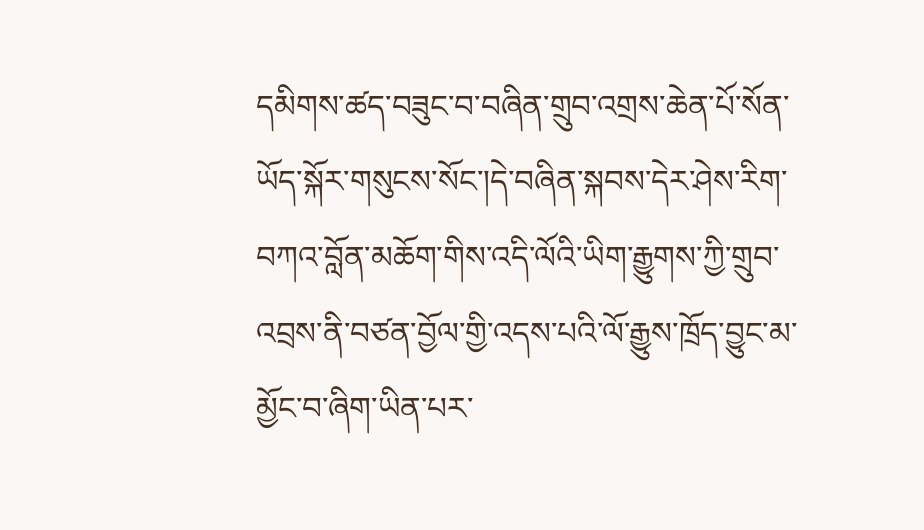དམིགས་ཚད་བཟུང་བ་བཞིན་གྲུབ་འགྲས་ཆེན་པོ་སོན་ཡོད་སྐོར་གསུངས་སོང་།དེ་བཞིན་སྐབས་དེར་ཤེས་རིག་བཀའ་བློན་མཆོག་གིས་འདི་ལོའི་ཡིག་རྒྱུགས་ཀྱི་གྲུབ་འབྲས་ནི་བཙན་བྱོལ་གྱི་འདས་པའི་ལོ་རྒྱུས་ཁྲོད་བྱུང་མ་མྱོང་བ་ཞིག་ཡིན་པར་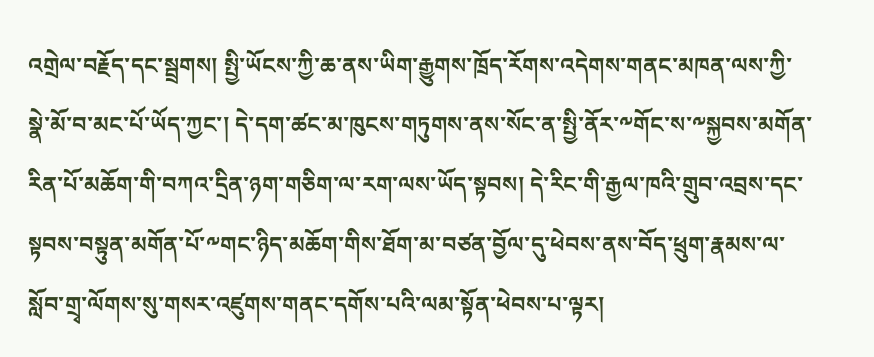འགྲེལ་བརྗོད་དང་སྦྲགས། སྤྱི་ཡོངས་ཀྱི་ཆ་ནས་ཡིག་རྒྱུགས་ཁྲོད་རོགས་འདེགས་གནང་མཁན་ལས་ཀྱི་སྣེ་མོ་བ་མང་པོ་ཡོད་ཀྱང་། དེ་དག་ཚང་མ་ཁུངས་གཏུགས་ནས་སོང་ན་སྤྱི་ནོར་༸གོང་ས་༸སྐྱབས་མགོན་རིན་པོ་མཆོག་གི་བཀའ་དྲིན་ཉག་གཅིག་ལ་རག་ལས་ཡོད་སྟབས། དེ་རིང་གི་རྒྱལ་ཁའི་གྲུབ་འབྲས་དང་སྟབས་བསྟུན་མགོན་པོ་༸གང་ཉིད་མཆོག་གིས་ཐོག་མ་བཙན་བྱོལ་དུ་ཕེབས་ནས་བོད་ཕྲུག་རྣམས་ལ་སློབ་གྲྭ་ལོགས་སུ་གསར་འཛུགས་གནང་དགོས་པའི་ལམ་སྟོན་ཕེབས་པ་ལྟར།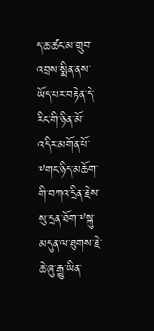ད་ཆ་ཚང་མ་གྲུབ་འབྲས་སྨིན་ནས་ཡོད་པར་བརྟེན་དེ་རིང་གི་ཉིན་མོ་འདིར་མགོན་པོ་༸གང་ཉིད་མཆོག་གི་བཀའ་དྲིན་རྗེས་སུ་དྲན་ཐོག་༸སྐུ་མདུན་ལ་ཐུགས་རྗེ་ཆེ་ཞུ་རྒྱུ་ཡིན་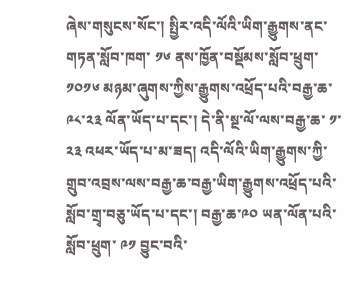ཞེས་གསུངས་སོང་། སྤྱིར་འདི་ལོའི་ཡིག་རྒྱུགས་ནང་གཏན་སློབ་ཁག་ ༡༦ ནས་ཁྱོན་བསྡོམས་སློབ་ཕྲུག་ ༡༠༡༦ མཉམ་ཞུགས་ཀྱིས་རྒྱུགས་འཕྲོད་པའི་བརྒྱ་ཆ་ ༩༨་༢༣ ལོན་ཡོད་པ་དང་། དེ་ནི་སྔ་ལོ་ལས་བརྒྱ་ཆ་ ༡་༢༣ འཕར་ཡོད་པ་མ་ཟད། འདི་ལོའི་ཡིག་རྒྱུགས་ཀྱི་གྲུབ་འབྲས་ལས་བརྒྱ་ཆ་བརྒྱ་ཡིག་རྒྱུགས་འཕྲོད་པའི་སློབ་གྲྭ་བཅུ་ཡོད་པ་དང་། བརྒྱ་ཆ་༩༠ ཡན་ལོན་པའི་སློབ་ཕྲུག་ ༩༡ བྱུང་བའི་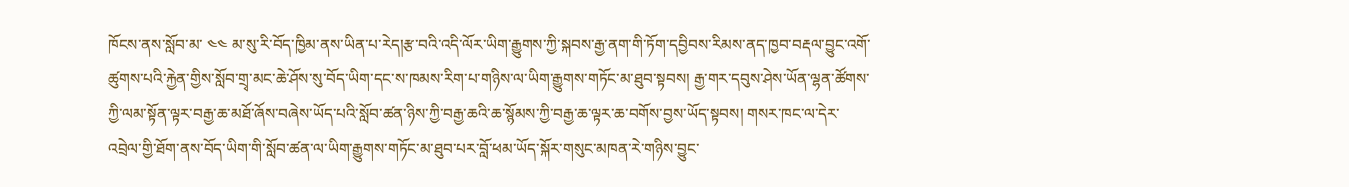ཁོངས་ནས་སློབ་མ་ ༤༤ མ་སུ་རི་བོད་ཁྱིམ་ནས་ཡིན་པ་རེད།རྩ་བའི་འདི་ལོར་ཡིག་རྒྱུགས་ཀྱི་སྐབས་རྒྱ་ནག་གི་ཏོག་དབྱིབས་རིམས་ནད་ཁྱབ་བརྡལ་བྱུང་འགོ་ཚུགས་པའི་རྐྱེན་གྱིས་སློབ་གྲྭ་མང་ཆེ་ཤོས་སུ་བོད་ཡིག་དང་ས་ཁམས་རིག་པ་གཉིས་ལ་ཡིག་རྒྱུགས་གཏོང་མ་ཐུབ་སྟབས། རྒྱ་གར་དབུས་ཤེས་ཡོན་ལྷན་ཚོགས་ཀྱི་ལམ་སྟོན་ལྟར་བརྒྱ་ཆ་མཐོ་ཞོས་བཞེས་ཡོད་པའི་སློབ་ཚན་ཉིས་ཀྱི་བརྒྱ་ཆའི་ཆ་སྙོམས་ཀྱི་བརྒྱ་ཆ་ལྟར་ཆ་བགོས་བྱས་ཡོད་སྟབས། གསར་ཁང་ལ་དེར་འབྲེལ་གྱི་ཐོག་ནས་བོད་ཡིག་གི་སློབ་ཚན་ལ་ཡིག་རྒྱུགས་གཏོང་མ་ཐུབ་པར་བློ་ཕམ་ཡོད་སྐོར་གསུང་མཁན་རེ་གཉིས་བྱུང་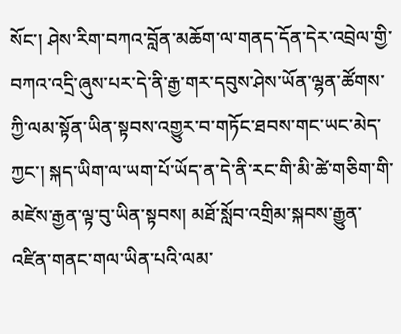སོང་། ཤེས་རིག་བཀའ་བློན་མཆོག་ལ་གནད་དོན་དེར་འབྲེལ་གྱི་བཀའ་འདྲི་ཞུས་པར་དེ་ནི་རྒྱ་གར་དབུས་ཤེས་ཡོན་ལྷན་ཚོགས་ཀྱི་ལམ་སྟོན་ཡིན་སྟབས་འགྱུར་བ་གཏོང་ཐབས་གང་ཡང་མེད་ཀྱང་། སྐད་ཡིག་ལ་ཡག་པོ་ཡོད་ན་དེ་ནི་རང་གི་མི་ཚེ་གཅིག་གི་མཛེས་རྒྱན་ལྟ་བུ་ཡིན་སྟབས། མཐོ་སློབ་འགྲིམ་སྐབས་རྒྱུན་འཛིན་གནང་གལ་ཡིན་པའི་ལམ་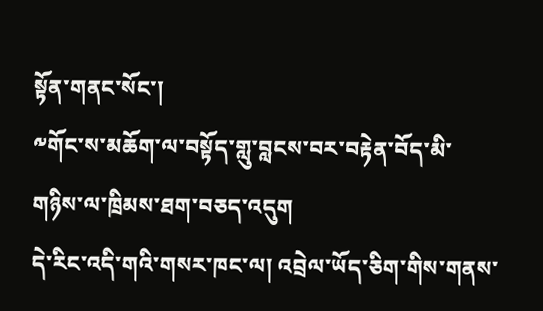སྟོན་གནང་སོང་།
༸གོང་ས་མཆོག་ལ་བསྟོད་གླུ་བླངས་བར་བརྟེན་བོད་མི་གཉིས་ལ་ཁྲིམས་ཐག་བཅད་འདུག
དེ་རིང་འདི་གའི་གསར་ཁང་ལ། འབྲེལ་ཡོད་ཅིག་གིས་གནས་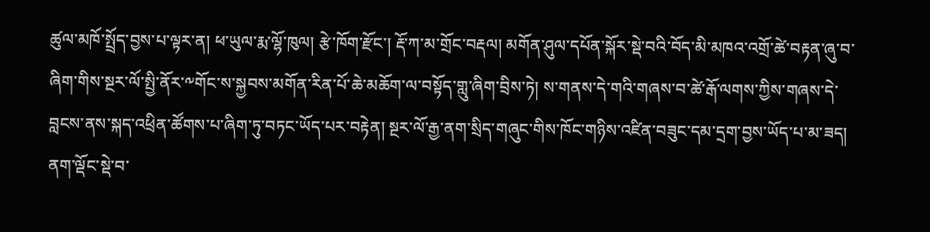ཚུལ་མཁོ་སྤྲོད་བྱས་པ་ལྟར་ན། ཕ་ཡུལ་རྨ་ལྷོ་ཁུལ། རྩེ་ཁོག་རྫོང་། རྡོ་ཀ་མ་གྲོང་བརྡལ། མགོན་ཤུལ་དཔོན་སྐོར་སྡེ་བའི་བོད་མི་མཁའ་འགྲོ་ཚེ་བརྟན་ཞུ་བ་ཞིག་གིས་སྔར་ལོ་སྤྱི་ནོར་༸གོང་ས་སྐྱབས་མགོན་རིན་པོ་ཆེ་མཆོག་ལ་བསྟོད་གླུ་ཞིག་བྲིས་ཏེ། ས་གནས་དེ་གའི་གཞས་བ་ཚེ་རྒོ་ལགས་ཀྱིས་གཞས་དེ་བླངས་ནས་སྐད་འཕྲིན་ཚོགས་པ་ཞིག་ཏུ་བཏང་ཡོད་པར་བརྟེན། སྔར་ལོ་རྒྱ་ནག་སྲིད་གཞུང་གིས་ཁོང་གཉིས་འཛིན་བཟུང་དམ་དྲག་བྱས་ཡོད་པ་མ་ཟད། ནག་ལྡོང་སྡེ་བ་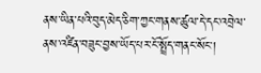ནས་ཡིན་པའི་བུད་མེད་ཅིག་ཀྱང་གནས་ཚུལ་དེ་དང་འབྲེལ་ནས་འཛིན་བཟུང་བྱས་ཡོད་པར་ངོ་སྤྲོད་གནང་སོང་།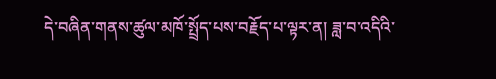དེ་བཞིན་གནས་ཚུལ་མཁོ་སྤྲོད་པས་བརྗོད་པ་ལྟར་ན། ཟླ་བ་འདིའི་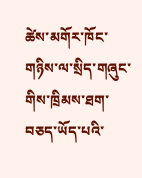ཚེས་མགོར་ཁོང་གཉིས་ལ་སྲིད་གཞུང་གིས་ཁྲིམས་ཐག་བཅད་ཡོད་པའི་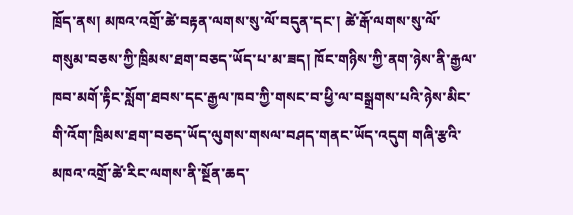ཁྲོད་ནས། མཁའ་འགྲོ་ཚེ་བརྟན་ལགས་སུ་ལོ་བདུན་དང་། ཚེ་རྒོ་ལགས་སུ་ལོ་གསུམ་བཅས་ཀྱི་ཁྲིམས་ཐག་བཅད་ཡོད་པ་མ་ཟད། ཁོང་གཉིས་ཀྱི་ནག་ཉེས་ནི་རྒྱལ་ཁབ་མགོ་རྟིང་སློག་ཐབས་དང་རྒྱལ་ཁབ་ཀྱི་གསང་བ་ཕྱི་ལ་བསྒྲགས་པའི་ཉེས་མིང་གི་འོག་ཁྲིམས་ཐག་བཅད་ཡོད་ལུགས་གསལ་བཤད་གནང་ཡོད་འདུག གཞི་རྩའི་མཁའ་འགྲོ་ཚེ་རིང་ལགས་ནི་སྔོན་ཆད་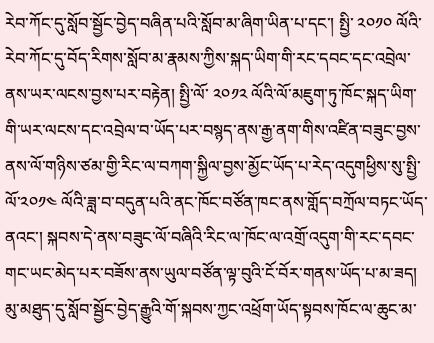རེབ་ཀོང་དུ་སློབ་སྦྱོང་བྱེད་བཞིན་པའི་སློབ་མ་ཞིག་ཡིན་པ་དང་། སྤྱི་ ༢༠༡༠ ལོའི་རེབ་ཀོང་དུ་བོད་རིགས་སློབ་མ་རྣམས་ཀྱིས་སྐད་ཡིག་གི་རང་དབང་དང་འབྲེལ་ནས་ཡར་ལངས་བྱས་པར་བརྟེན། སྤྱི་ལོ་ ༢༠༡༢ ལོའི་ལོ་མཇུག་ཏུ་ཁོང་སྐད་ཡིག་གི་ཡར་ལངས་དང་འབྲེལ་བ་ཡོད་པར་བསྙད་ནས་རྒྱ་ནག་གིས་འཛིན་བཟུང་བྱས་ནས་ལོ་གཉིས་ཙམ་གྱི་རིང་ལ་བཀག་སྐྱིལ་བྱས་མྱོང་ཡོད་པ་རེད་འདུགཕྱིས་སུ་སྤྱི་ལོ་༢༠༡༤ ལོའི་ཟླ་བ་བདུན་པའི་ནང་ཁོང་བཙོན་ཁང་ནས་གློད་བཀྲོལ་བཏང་ཡོད་ནའང་། སྐབས་དེ་ནས་བཟུང་ལོ་བཞིའི་རིང་ལ་ཁོང་ལ་འགྲོ་འདུག་གི་རང་དབང་གང་ཡང་མེད་པར་བཟོས་ནས་ཡུལ་བཙོན་ལྟ་བུའི་ངོ་བོར་གནས་ཡོད་པ་མ་ཟད། མུ་མཐུད་དུ་སློབ་སྦྱོང་བྱེད་རྒྱུའི་གོ་སྐབས་ཀྱང་འཕྲོག་ཡོད་སྟབས་ཁོང་ལ་ཆུང་མ་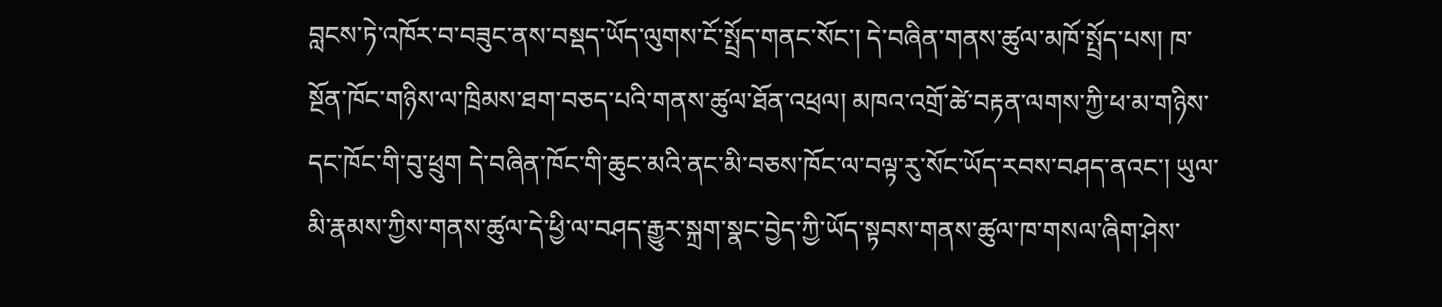བླངས་ཏེ་འཁོར་བ་བཟུང་ནས་བསྡད་ཡོད་ལུགས་ངོ་སྤྲོད་གནང་སོང་། དེ་བཞིན་གནས་ཚུལ་མཁོ་སྤྲོད་པས། ཁ་སྔོན་ཁོང་གཉིས་ལ་ཁྲིམས་ཐག་བཅད་པའི་གནས་ཚུལ་ཐོན་འཕྲལ། མཁའ་འགྲོ་ཚེ་བརྟན་ལགས་ཀྱི་ཕ་མ་གཉིས་དང་ཁོང་གི་བུ་ཕྲུག དེ་བཞིན་ཁོང་གི་ཆུང་མའི་ནང་མི་བཅས་ཁོང་ལ་བལྟ་རུ་སོང་ཡོད་རབས་བཤད་ནའང་། ཡུལ་མི་རྣམས་ཀྱིས་གནས་ཚུལ་དེ་ཕྱི་ལ་བཤད་རྒྱུར་སྐྲག་སྣང་བྱེད་ཀྱི་ཡོད་སྟབས་གནས་ཚུལ་ཁ་གསལ་ཞིག་ཤེས་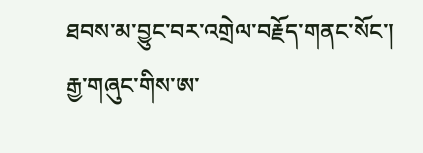ཐབས་མ་བྱུང་བར་འགྲེལ་བརྗོད་གནང་སོང་།
རྒྱ་གཞུང་གིས་ཨ་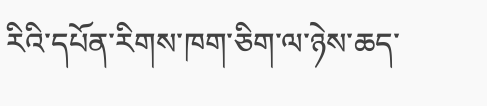རིའི་དཔོན་རིགས་ཁག་ཅིག་ལ་ཉེས་ཆད་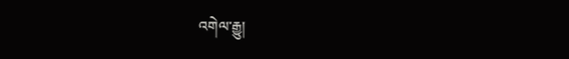འགེལ་རྒྱུ།